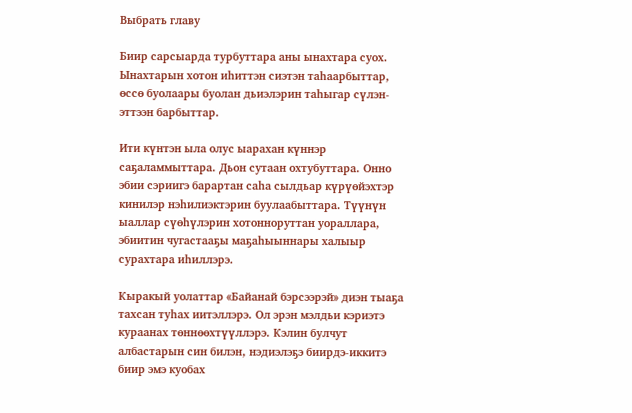Выбрать главу

Биир сарсыарда турбуттара аны ынахтара суох. Ынахтарын хотон иһиттэн сиэтэн таһаарбыттар, өссө буолаары буолан дьиэлэрин таһыгар сүлэн-эттээн барбыттар.

Ити күнтэн ыла олус ыарахан күннэр саҕаламмыттара. Дьон сутаан охтубуттара. Онно эбии сэриигэ барартан саһа сылдьар күрүөйэхтэр кинилэр нэһилиэктэрин буулаабыттара. Түүнүн ыаллар сүөһүлэрин хотонноруттан уораллара, эбиитин чугастааҕы маҕаһыыннары халыыр сурахтара иһиллэрэ.

Кыракый уолаттар «Байанай бэрсээрэй» диэн тыаҕа тахсан туһах иитэллэрэ. Ол эрэн мэлдьи кэриэтэ кураанах төннөөхтүүллэрэ. Кэлин булчут албастарын син билэн, нэдиэлэҕэ биирдэ-иккитэ биир эмэ куобах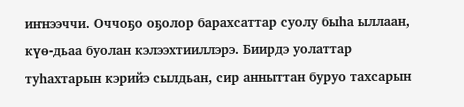иҥнээччи. Оччоҕо оҕолор барахсаттар суолу быһа ыллаан, күө-дьаа буолан кэлээхтииллэрэ. Биирдэ уолаттар туһахтарын кэрийэ сылдьан, сир анныттан буруо тахсарын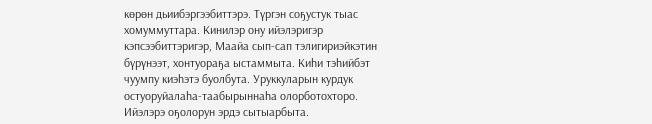көрөн дьиибэргээбиттэрэ. Түргэн соҕустук тыас хомуммуттара. Кинилэр ону ийэлэригэр кэпсээбиттэригэр, Маайа сып-сап тэлигириэйкэтин бүрүнээт, хонтуораҕа ыстаммыта. Киһи тэһийбэт чуумпу киэһэтэ буолбута. Уруккуларын курдук остуоруйалаһа-таабырыннаһа олорботохторо. Ийэлэрэ оҕолорун эрдэ сытыарбыта.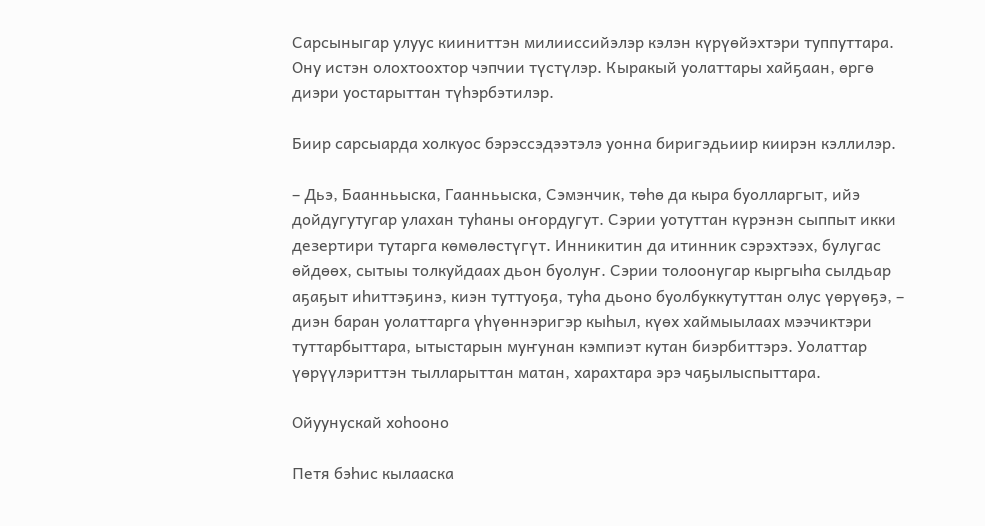Сарсыныгар улуус кииниттэн милииссийэлэр кэлэн күрүөйэхтэри туппуттара. Ону истэн олохтоохтор чэпчии түстүлэр. Кыракый уолаттары хайҕаан, өргө диэри уостарыттан түһэрбэтилэр.

Биир сарсыарда холкуос бэрэссэдээтэлэ уонна биригэдьиир киирэн кэллилэр.

– Дьэ, Баанньыска, Гаанньыска, Сэмэнчик, төһө да кыра буолларгыт, ийэ дойдугутугар улахан туһаны оҥордугут. Сэрии уотуттан күрэнэн сыппыт икки дезертири тутарга көмөлөстүгүт. Инникитин да итинник сэрэхтээх, булугас өйдөөх, сытыы толкуйдаах дьон буолуҥ. Сэрии толоонугар кыргыһа сылдьар аҕаҕыт иһиттэҕинэ, киэн туттуоҕа, туһа дьоно буолбуккутуттан олус үөрүөҕэ, – диэн баран уолаттарга үһүөннэригэр кыһыл, күөх хаймыылаах мээчиктэри туттарбыттара, ытыстарын муҥунан кэмпиэт кутан биэрбиттэрэ. Уолаттар үөрүүлэриттэн тылларыттан матан, харахтара эрэ чаҕылыспыттара.

Ойуунускай хоһооно

Петя бэһис кылааска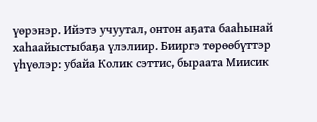үөрэнэр. Ийэтэ учуутал, онтон аҕата бааһынай хаһаайыстыбаҕа үлэлиир. Бииргэ төрөөбүттэр үһүөлэр: убайа Колик сэттис, быраата Миисик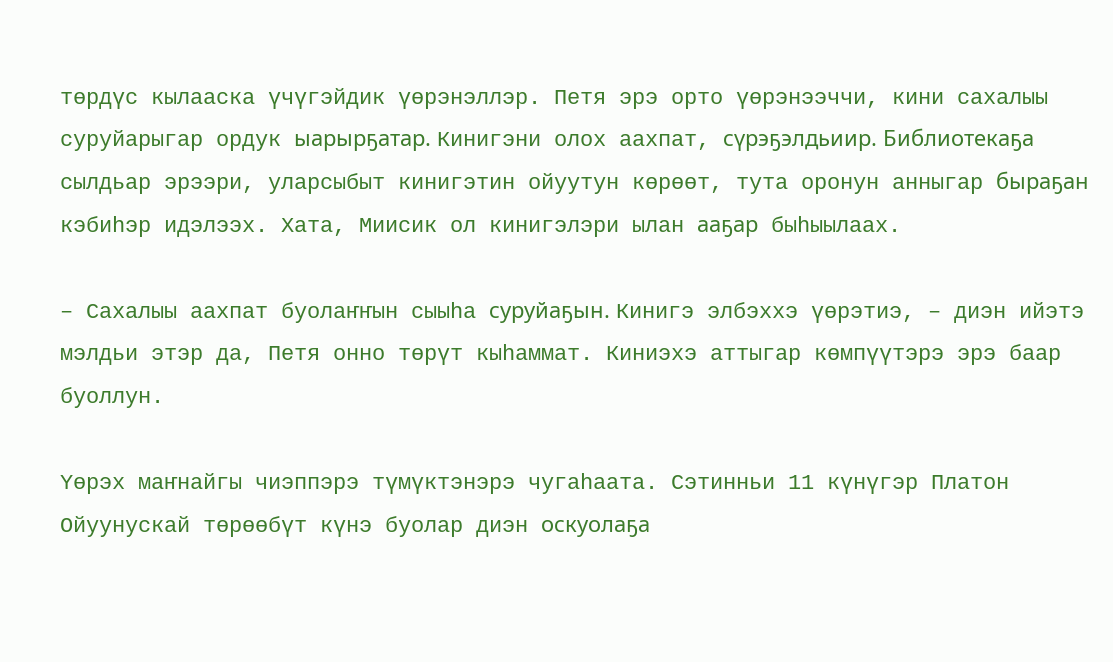төрдүс кылааска үчүгэйдик үөрэнэллэр. Петя эрэ орто үөрэнээччи, кини сахалыы суруйарыгар ордук ыарырҕатар. Кинигэни олох аахпат, сүрэҕэлдьиир. Библиотекаҕа сылдьар эрээри, уларсыбыт кинигэтин ойуутун көрөөт, тута оронун анныгар быраҕан кэбиһэр идэлээх. Хата, Миисик ол кинигэлэри ылан ааҕар быһыылаах.

– Сахалыы аахпат буолаҥҥын сыыһа суруйаҕын. Кинигэ элбэххэ үөрэтиэ, – диэн ийэтэ мэлдьи этэр да, Петя онно төрүт кыһаммат. Киниэхэ аттыгар көмпүүтэрэ эрэ баар буоллун.

Үөрэх маҥнайгы чиэппэрэ түмүктэнэрэ чугаһаата. Сэтинньи 11 күнүгэр Платон Ойуунускай төрөөбүт күнэ буолар диэн оскуолаҕа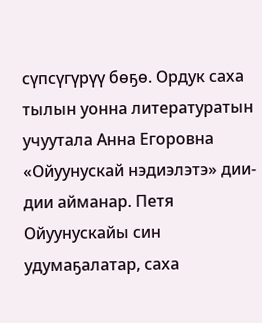сүпсүгүрүү бөҕө. Ордук саха тылын уонна литературатын учуутала Анна Егоровна «Ойуунускай нэдиэлэтэ» дии-дии айманар. Петя Ойуунускайы син удумаҕалатар, саха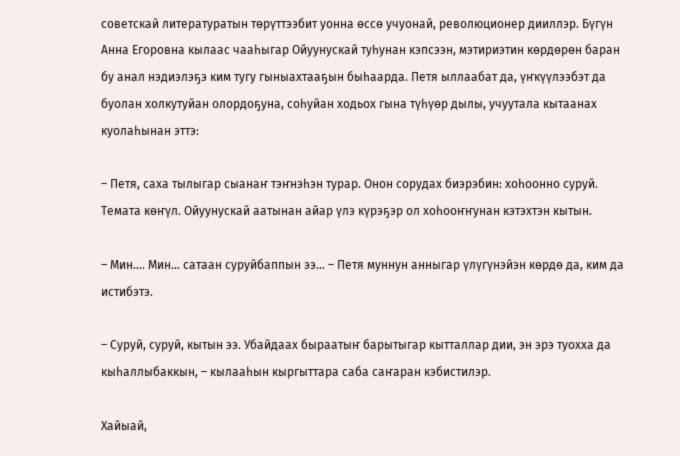советскай литературатын төрүттээбит уонна өссө учуонай, революционер дииллэр. Бүгүн Анна Егоровна кылаас чааһыгар Ойуунускай туһунан кэпсээн, мэтириэтин көрдөрөн баран бу анал нэдиэлэҕэ ким тугу гыныахтааҕын быһаарда. Петя ыллаабат да, үҥкүүлээбэт да буолан холкутуйан олордоҕуна, соһуйан ходьох гына түһүөр дылы, учуутала кытаанах куолаһынан эттэ:

– Петя, саха тылыгар сыанаҥ тэҥнэһэн турар. Онон сорудах биэрэбин: хоһоонно суруй. Темата көҥүл. Ойуунускай аатынан айар үлэ күрэҕэр ол хоһооҥҥунан кэтэхтэн кытын.

– Мин…. Мин… сатаан суруйбаппын ээ… – Петя муннун анныгар үлүгүнэйэн көрдө да, ким да истибэтэ.

– Суруй, суруй, кытын ээ. Убайдаах быраатыҥ барытыгар кытталлар дии, эн эрэ туохха да кыһаллыбаккын, – кылааһын кыргыттара саба саҥаран кэбистилэр.

Хайыай,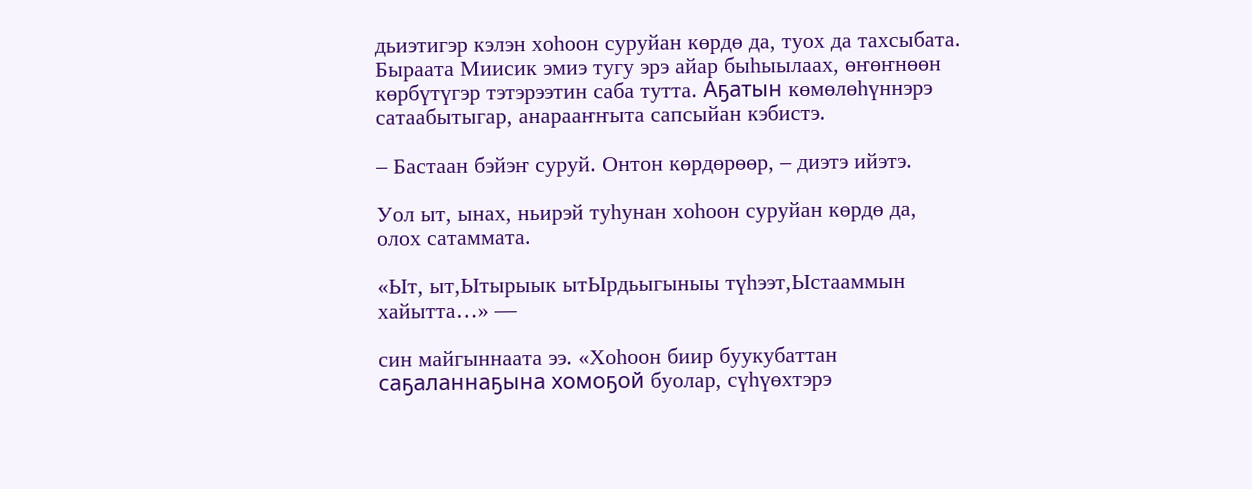дьиэтигэр кэлэн хоһоон суруйан көрдө да, туох да тахсыбата. Быраата Миисик эмиэ тугу эрэ айар быһыылаах, өҥөҥнөөн көрбүтүгэр тэтэрээтин саба тутта. Аҕатын көмөлөһүннэрэ сатаабытыгар, анарааҥҥыта сапсыйан кэбистэ.

– Бастаан бэйэҥ суруй. Онтон көрдөрөөр, – диэтэ ийэтэ.

Уол ыт, ынах, ньирэй туһунан хоһоон суруйан көрдө да, олох сатаммата.

«Ыт, ыт,Ытырыык ытЫрдьыгыныы түһээт,Ыстааммын хайытта…» —

син майгыннаата ээ. «Хоһоон биир буукубаттан саҕаланнаҕына хомоҕой буолар, сүһүөхтэрэ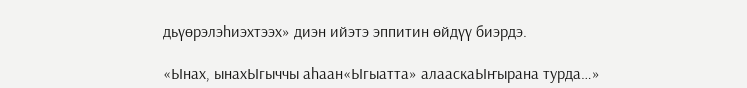дьүөрэлэһиэхтээх» диэн ийэтэ эппитин өйдүү биэрдэ.

«Ынах, ынахЫгыччы аһаан«Ыгыатта» алааскаЫҥырана турда…»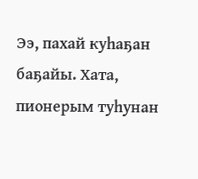Ээ, пахай куһаҕан баҕайы. Хата, пионерым туһунан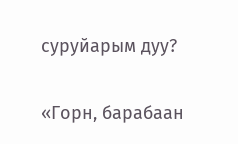суруйарым дуу?

«Горн, барабаан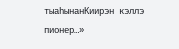тыаһынанКиирэн кэллэ пионер…»